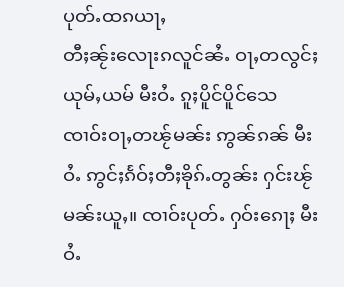ပုတ်ႉထၵယႃႇ
တီႈၼႂ်းလေႃးၵလူင်ၼႆႉ ဝႃႇတလွင်ႈယုမ်ႇယမ် မီးဝႆႉ ၵူႈပိူင်ပိူင်သေ ၸၢဝ်းဝႃႇတၽႂ်မၼ်း ဢွၼ်ၵၼ် မီးဝႆႉ ဢွင်ႈၵႅဝ်ႈတီႈၶိုၵ်ႉတွၼ်း ႁင်းၽႂ်မၼ်းယူႇ။ ၸၢဝ်းပုတ်ႉ ႁဝ်းၵေႃႈ မီးဝႆႉ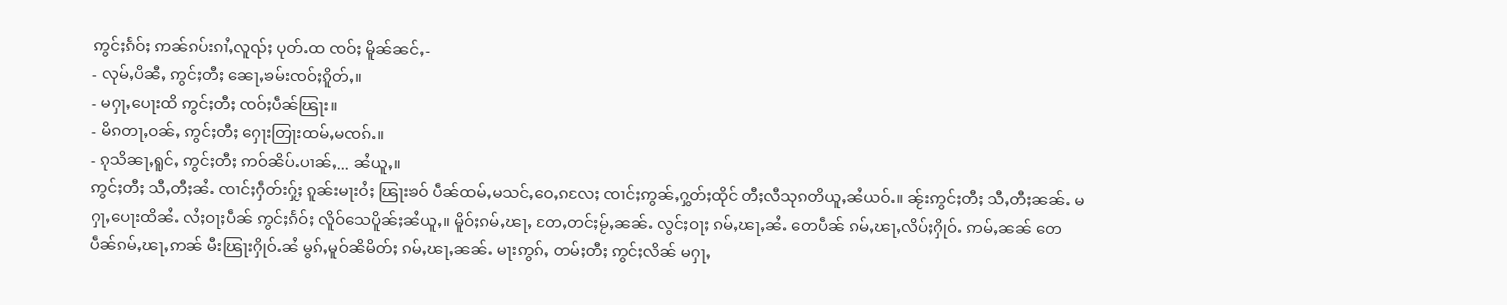ဢွင်ႈၵႅဝ်ႈ ဢၼ်ၵပ်းၵၢႆႇလူၺ်ႈ ပုတ်ႉထ ၸဝ်ႈ မိူၼ်ၼင်ႇ-
- လုမ်ႇပိၼီႇ ဢွင်ႈတီႈ ၼေႃႇၶမ်းၸဝ်ႈၵိူတ်ႇ။
- မႁႃႇပေႃးထိ ဢွင်ႈတီႈ ၸဝ်ႈပဵၼ်ၽြႃး။
- မိၵတႃႇဝၼ်ႇ ဢွင်ႈတီႈ ႁေႃးတြႃးထမ်ႇမၸၵ်ႉ။
- ၵုသိၼႃႇရူင်ႇ ဢွင်ႈတီႈ ဢဝ်ၼိပ်ႉပၢၼ်ႇ... ၼႆယူႇ။
ဢွင်ႈတီႈ သီႇတီႈၼႆႉ ၸၢင်ႈႁဵတ်းႁႂ်ႈ ၵူၼ်းမႃးဝႆႈ ၽြႃးၶဝ် ပဵၼ်ထမ်ႇမသင်ႇဝေႇၵလႄႈ ၸၢင်ႈဢွၼ်ႇႁွတ်ႈထိုင် တီႈလီသုၵတိယူႇၼႆယဝ်ႉ။ ၼႂ်းဢွင်ႈတီႈ သီႇတီႈၼၼ်ႉ မႁႃႇပေႃးထိၼႆႉ လႆႈဝႃႈပဵၼ် ဢွင်ႈၵႅဝ်ႈ လိူဝ်သေပိူၼ်ႈၼႆယူႇ။ မိူဝ်ႈၵမ်ႇၽႃႇ တႄႇတင်ႈမႂ်ႇၼၼ်ႉ လွင်ႈဝႃႈ ၵမ်ႇၽႃႇၼႆႉ တေပဵၼ် ၵမ်ႇၽႃႇလိပ်ႈႁိုဝ်ႉ ဢမ်ႇၼၼ် တေပဵၼ်ၵမ်ႇၽႃႇဢၼ် မီးၽြႃးႁိုဝ်ႉၼႆ မွၵ်ႇမူဝ်ၼိမိတ်ႈ ၵမ်ႇၽႃႇၼၼ်ႉ မႃးဢွၵ်ႇ တမ်ႈတီႈ ဢွင်ႈလိၼ် မႁႃႇ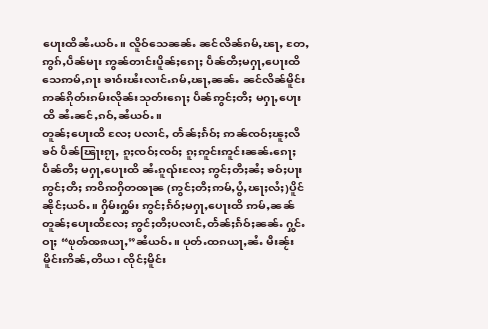ပေႃးထိၼႆႉယဝ်ႉ။ လိူဝ်သေၼၼ်ႉ ၼင်လိၼ်ၵမ်ႇၽႃႇ တႄႇဢွၵ်ႇပဵၼ်မႃး ဢွၼ်တၢင်းပိူၼ်ႈၵေႃႈ ပဵၼ်တီႈမႁႃႇပေႃးထိသေဢမ်ႇၵႃး ၶၢဝ်းၽႆးလၢင်ႉၵမ်ႇၽႃႇၼၼ်ႉ ၼင်လိၼ်မိူင်း ဢၼ်ၵိုတ်းၵမ်းလိုၼ်းသုတ်းၵေႃႈ ပဵၼ်ဢွင်ႈတီႈ မႁႃႇပေႃးထိ ၼႆႉၼင်ႇၵဝ်ႇၼႆယဝ်ႉ။
တူၼ်ႈပေႃးထိ လႄႈ ပလၢင်ႇ တႅၼ်ႈၵႅဝ်ႈ ဢၼ်ၸဝ်ႈၽူႈလီၶဝ် ပဵၼ်ၽြႃးၵႂႃႇ ၵူႈၸဝ်ႈၸဝ်ႈ ၵူႈဢူင်းဢူင်းၼၼ်ႉၵေႃႈ ပဵၼ်တီႈ မႁႃႇပေႃးထိ ၼႆႉၵူၺ်းလႄႈ ဢွင်ႈတီႈၼႆႈ ၶဝ်ႈပႃးဢွင်ႈတီႈ ဢဝိꩡႁိတꩪႃၼ (ဢွင်ႈတီႈဢမ်ႇပွႆႇၽႃႈလႆႈ)ပိူင်ၼိုင်ႈယဝ်ႉ။ ႁိမ်းႁွမ်း ဢွင်ႈၵႅဝ်ႈမႁႃႇပေႃးထိ ဢမ်ႇၼၼ် တူၼ်ႈပေႃးထိလႄႈ ဢွင်ႈတီႈပလၢင်ႇတႅၼ်ႈၵႅဝ်ႈၼၼ်ႉ ႁွင်ႉဝႃႈ “ၿုၻ်ꩪၷယႃႇ”ၼႆယဝ်ႉ။ ပုတ်ႉထၵယႃႇၼႆႉ မီးၼႂ်း မိူင်းဢိၼ်ႇတိယ၊ ၸိုင်ႈမိူင်း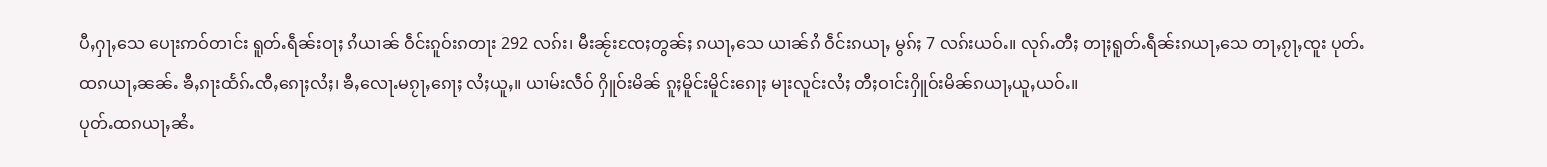ပီႇႁႃႇသေ ပေႃးဢဝ်တၢင်း ရူတ်ႉရဵၼ်းဝႃႈ ၵႆယၢၼ် ဝဵင်းၵူဝ်းၵတႃး 292 လၵ်း၊ မီးၼႂ်းၸႄႈတွၼ်ႈ ၵယႃႇသေ ယၢၼ်ၵႆ ဝဵင်းၵယႃႇ မွၵ်ႈ 7 လၵ်းယဝ်ႉ။ လုၵ်ႉတီႈ တႃႈရူတ်ႉရဵၼ်းၵယႃႇသေ တႃႇၵႂႃႇၸူး ပုတ်ႉထၵယႃႇၼၼ်ႉ ၶီႇၵႃးထႅၵ်ႉၸီႇၵေႃႈလႆႈ၊ ၶီႇလေႃႉမၵႂႃႇၵေႃႈ လႆႈယူႇ။ ယၢမ်းလဵဝ် ႁိူဝ်းမိၼ် ၵူႈမိူင်းမိူင်းၵေႃႈ မႃးလူင်းလႆႈ တီႈဝၢင်းႁိူဝ်းမိၼ်ၵယႃႇယူႇယဝ်ႉ။
ပုတ်ႉထၵယႃႇၼႆႉ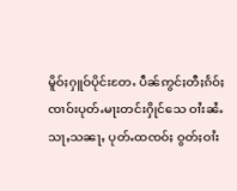မိူဝ်ႈႁူဝ်ပိုင်းတႄႉ ပဵၼ်ဢွင်ႈတီႈၵႅဝ်ႈ ၸၢဝ်းပုတ်ႉမႃးတင်းႁိုင်သေ ဝၢႆးၼႆႉ သႃႇသၼႃႇ ပုတ်ႉထၸဝ်ႈ ဝွတ်ႈဝၢႆး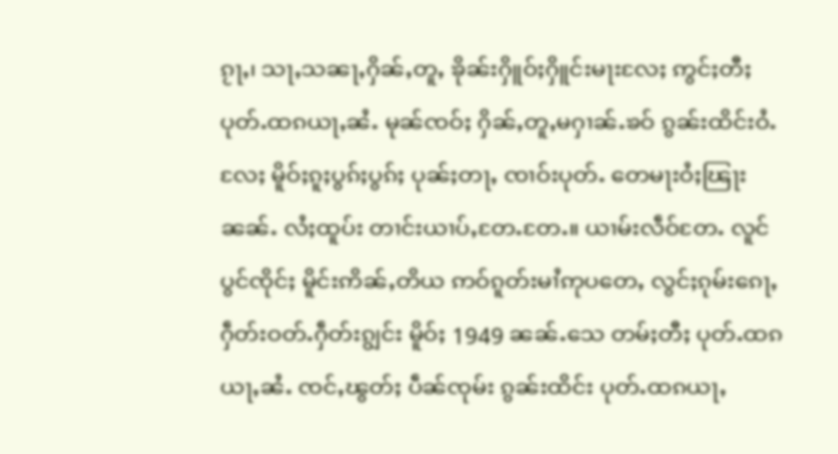ၵႂႃႇ၊ သႃႇသၼႃႇႁိၼ်ႇတူႇ ၶိုၼ်းႁိူဝ်ႈႁိူင်းမႃးလႄႈ ဢွင်ႈတီႈ ပုတ်ႉထၵယႃႇၼႆႉ မုၼ်ၸဝ်ႈ ႁိၼ်ႇတူႇမႁၢၼ်ႉၶဝ် ၵွၼ်းထိင်းဝႆႉလႄႈ မိူဝ်ႈၵူႈပွၵ်ႈပွၵ်ႈ ပုၼ်ႈတႃႇ ၸၢဝ်းပုတ်ႉ တေမႃးဝႆႈၽြႃးၼၼ်ႉ လႆႈထူပ်း တၢင်းယၢပ်ႇတႄႉတႄႉ။ ယၢမ်းလဵဝ်တႄႉ လူင်ပွင်ၸိုင်ႈ မိူင်းဢိၼ်ႇတိယ ဢဝ်ၵူတ်းမၢႆဢုပတေႇ လွင်ႈၵုမ်းၵေႃႇ ႁဵတ်းဝတ်ႉႁဵတ်းၵျွင်း မိူဝ်ႈ 1949 ၼၼ်ႉသေ တမ်ႈတီႈ ပုတ်ႉထၵယႃႇၼႆႉ ၸင်ႇၽွတ်ႈ ပဵၼ်ၸုမ်း ၵွၼ်းထိင်း ပုတ်ႉထၵယႃႇ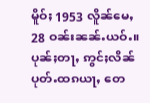မိူဝ်ႈ 1953 လိူၼ်မေႇ 28 ဝၼ်းၼၼ်ႉယဝ်ႉ။
ပုၼ်ႈတႃႇ ဢွင်ႈလိၼ်ပုတ်ႉထၵယႃႇ တေ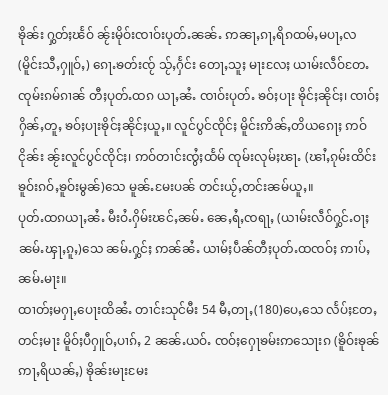ၶိုၼ်း ႁွတ်ႈၽႅဝ် ၼႂ်းမိုဝ်းၸၢဝ်းပုတ်ႉၼၼ်ႉ ဢၼႃႇၵႃႇရိၵထမ်ႇမပႃႇလ (မိူင်းသီႇႁူဝ်ႇ) ၵေႃႉၶတ်းၸႂ် သႂ်ႇႁႅင်း တေႃႇသူႈ မႃးလႄႈ ယၢမ်းလဵဝ်တႄႉ ၸုမ်းၵမ်ၵၢၼ် တီႈပုတ်ႉထၵ ယႃႇၼႆႉ ၸၢဝ်းပုတ်ႉ ၶဝ်ႈပႃး ၶိုင်ႈၼိုင်ႈ၊ ၸၢဝ်ႈႁိၼ်ႇတူႇ ၶဝ်ႈပႃးၶိုင်ႈၼိုင်ႈယူႇ။ လူင်ပွင်ၸိုင်ႈ မိူင်းဢိၼ်ႇတိယၵေႃႈ ဢဝ်ငိုၼ်း ၼႂ်းလူင်ပွင်ၸိုင်ႈ၊ ဢဝ်တၢင်းၸွႆႈထႅမ် ၸုမ်းလုမ်ႈၽႃႉ (ၽၢႆႇၵုမ်းထိင်းၶူဝ်းၵဝ်ႇၶူဝ်းမွၼ်)သေ မူၼ်ႉမႄးပၼ် တင်းယႂ်ႇတင်းၼမ်ယူႇ။
ပုတ်ႉထၵယႃႇၼႆႉ မီးဝႆႉႁိမ်းၽင်ႇၼမ်ႉ ၼေႇရႆႇၸရႃႇ (ယၢမ်းလဵဝ်ႁွင်ႉဝႃႈ ၼမ်ႉၾႃႇၵူႇ)သေ ၼမ်ႉႁွင်ႈ ဢၼ်ၼႆႉ ယၢမ်ႈပဵၼ်တီႈပုတ်ႉထၸဝ်ႈ ဢၢပ်ႇၼမ်ႉမႃး။
ထၢတ်ႈမႁႃႇပေႃးထိၼႆႉ တၢင်းသုင်မီး 54 မီႇတႃႇ(180)ပေႇသေ လႅပ်ႈတႄႇတင်ႈမႃး မိူဝ်ႈပီႁူဝ်ႇပၢၵ်ႇ 2 ၼၼ်ႉယဝ်ႉ ၸဝ်ႈႁေႃၶမ်းဢသေႃးၵ (ၶိူဝ်းၶုၼ်ဢႃႇရိယၼ်ႇ) ၶိုၼ်းမႃးမႄး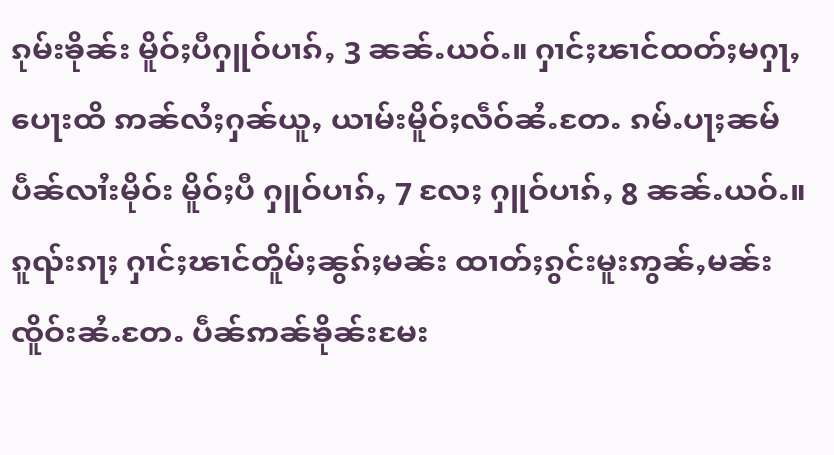ၵုမ်းၶိုၼ်း မိူဝ်ႈပီႁူဝ်ပၢၵ်ႇ 3 ၼၼ်ႉယဝ်ႉ။ ႁၢင်ႈၽၢင်ထတ်ႈမႁႃႇပေႃးထိ ဢၼ်လႆႈႁၼ်ယူႇ ယၢမ်းမိူဝ်ႈလဵဝ်ၼႆႉတႄႉ ၵမ်ႉပႃႈၼမ် ပဵၼ်လၢႆးမိုဝ်း မိူဝ်ႈပီ ႁူဝ်ပၢၵ်ႇ 7 လႄႈ ႁူဝ်ပၢၵ်ႇ 8 ၼၼ်ႉယဝ်ႉ။ ၵူၺ်းၵႃႈ ႁၢင်ႈၽၢင်တိူမ်ႈၼွၵ်ႈမၼ်း ထၢတ်ႈၵွင်းမူးဢွၼ်ႇမၼ်း ၸိူဝ်းၼႆႉတႄႉ ပဵၼ်ဢၼ်ၶိုၼ်းမႄး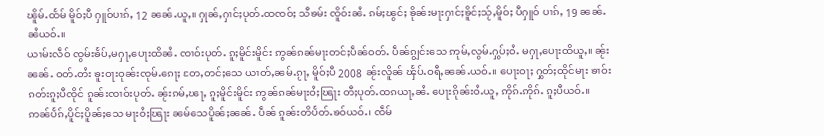ၽိူမ်ႉထႅမ် မိူဝ်ႈပီ ႁူဝ်ပၢၵ်ႇ 12 ၼၼ်ႉယူႇ။ ႁုၼ်ႇႁၢင်ႈပုတ်ႉထၸဝ်ႈ သီၶမ်း ၸိူဝ်းၼႆႉ ၵမ်ႈၽွင်ႈ ၶိုၼ်းမႃးႁၢင်ႈၶိူင်ႈသႂ်ႇမိူဝ်ႈ ပီႁူဝ် ပၢၵ်ႇ 19 ၼၼ်ႉၼႆယဝ်ႉ။
ယၢမ်းလဵဝ် ၸွမ်းၶႅပ်ႇမႁႃႇပေႃးထိၼႆႉ ၸၢဝ်းပုတ်ႉ ၵူႈမိူင်းမိူင်း ဢွၼ်ၵၼ်မႃးတင်ႈပဵၼ်ဝတ်ႉ ပဵၼ်ၵျွင်းသေ ဢုမ်ႇလွမ်ႉႁွပ်ႈဝႆႉ မႁႃႇပေႃးထိယူႇ။ ၼႂ်းၼၼ်ႉ ဝတ်ႉတႆး ၶူးဝႃးဝုၼ်းၸုမ်ႉၵေႃႈ တႄႇတင်ႈသေ ယၢတ်ႇၼမ်ႉၵႂႃႇ မိူဝ်ႈပီ 2008 ၼႂ်းလိူၼ် ၾႅပ်ႉဝရီႇၼၼ်ႉယဝ်ႉ။ ပေႃးဝႃႈ ႁွတ်ႈထိုင်မႃး ၶၢဝ်းၵတ်းၵူႈပီၸိုင် ၵူၼ်းၸၢဝ်းပုတ်ႉ ၼႂ်းၵမ်ႇၽႃႇ ၵူႈမိူင်းမိူင်း ဢွၼ်ၵၼ်မႃးဝႆႈၽြႃး တီႈပုတ်ႉထၵယႃႇၼႆႉ ပေႃးၵိုၼ်းဝႆႉယူႇ ဢိုၵ်ႉဢိုၵ်ႉ ၵူႈပီယဝ်ႉ။ ဢၼ်ပႅၵ်ႇပိူင်ႈပိူၼ်ႈသေ မႃးဝႆႈၽြႃး ၼမ်သေပိူၼ်ႈၼၼ်ႉ ပဵၼ် ၵူၼ်းတိပႅတ်ႉၶဝ်ယဝ်ႉ၊ ၸဵမ်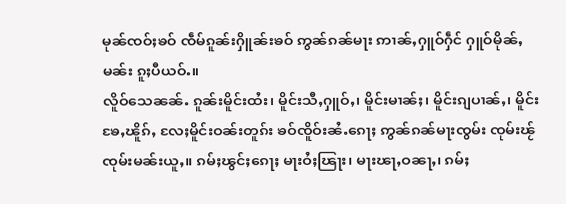မုၼ်ၸဝ်ႈၶဝ် ၸဵမ်ၵူၼ်းႁိူၼ်းၶဝ် ဢွၼ်ၵၼ်မႃး ဢၢၼ်ႇႁူဝ်ႁဵင် ႁူဝ်မိုၼ်ႇမၼ်း ၵူႈပီယဝ်ႉ။
လိူဝ်သေၼၼ်ႉ ၵူၼ်းမိူင်းထႆး၊ မိူင်းသီႇႁူဝ်ႇ၊ မိူင်းမၢၼ်ႈ၊ မိူင်းၵျပၢၼ်ႇ၊ မိူင်းၶႄႇၽိူၵ်ႇ လႄႈမိူင်းဝၼ်းတူၵ်း ၶဝ်ၸိူဝ်းၼႆႉၵေႃႈ ဢွၼ်ၵၼ်မႃးၸွမ်း ၸုမ်းၽႂ်ၸုမ်းမၼ်းယူႇ။ ၵမ်ႈၽွင်ႈၵေႃႈ မႃးဝႆႈၽြႃး၊ မႃးၽႃႇဝၼႃႇ၊ ၵမ်ႈ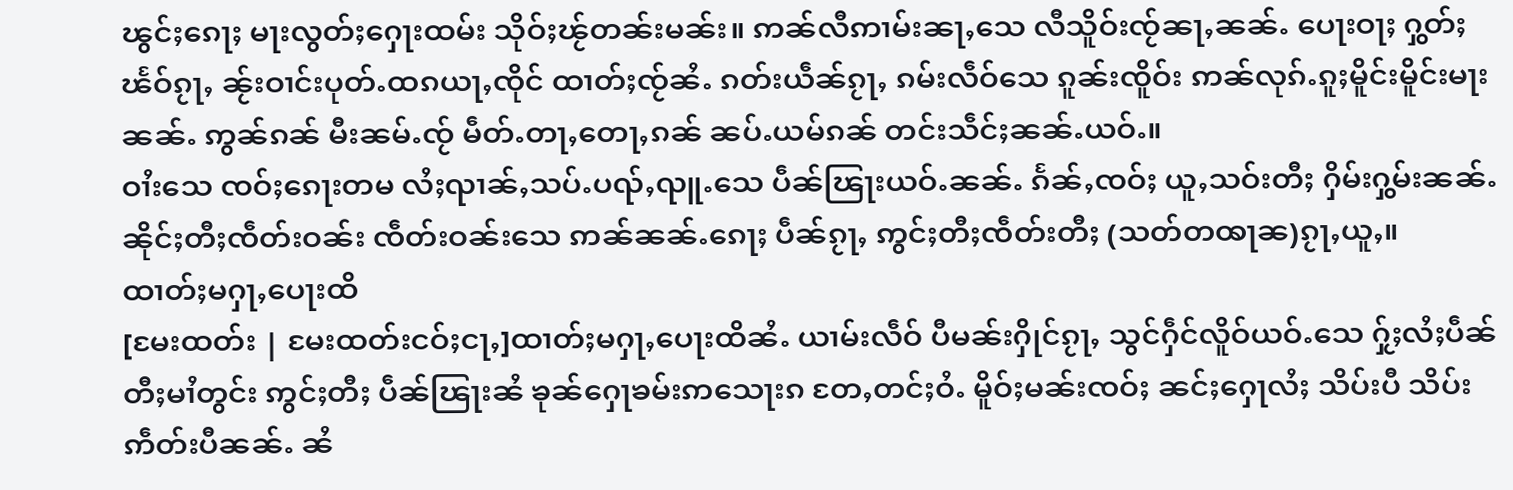ၽွင်ႈၵေႃႈ မႃးလွတ်ႈႁေႃးထမ်း သိုဝ်ႈၽႂ်တၼ်းမၼ်း။ ဢၼ်လီဢၢမ်းၼႃႇသေ လီသိူဝ်းၸႂ်ၼႃႇၼၼ်ႉ ပေႃးဝႃႈ ႁွတ်ႈၽႅဝ်ၵႂႃႇ ၼႂ်းဝၢင်းပုတ်ႉထၵယႃႇၸိုင် ထၢတ်ႈၸႂ်ၼႆႉ ၵတ်းယဵၼ်ၵႂႃႇ ၵမ်းလဵဝ်သေ ၵူၼ်းၸိူဝ်း ဢၼ်လုၵ်ႉၵူႈမိူင်းမိူင်းမႃးၼၼ်ႉ ဢွၼ်ၵၼ် မီးၼမ်ႉၸႂ် မဵတ်ႉတႃႇတေႃႇၵၼ် ၼပ်ႉယမ်ၵၼ် တင်းသဵင်ႈၼၼ်ႉယဝ်ႉ။
ဝၢႆးသေ ၸဝ်ႈၵေႃးတမ လႆႈၺၢၼ်ႇသပ်ႉပၺ်ႇၺူႉသေ ပဵၼ်ၽြႃးယဝ်ႉၼၼ်ႉ ၵႅၼ်ႇၸဝ်ႈ ယူႇသဝ်းတီႈ ႁိမ်းႁွမ်းၼၼ်ႉ ၼိုင်ႈတီႈၸဵတ်းဝၼ်း ၸဵတ်းဝၼ်းသေ ဢၼ်ၼၼ်ႉၵေႃႈ ပဵၼ်ၵႂႃႇ ဢွင်ႈတီႈၸဵတ်းတီႈ (သတ်တꩪႃၼ)ၵႂႃႇယူႇ။
ထၢတ်ႈမႁႃႇပေႃးထိ
[မႄးထတ်း | မႄးထတ်းငဝ်ႈငႃႇ]ထၢတ်ႈမႁႃႇပေႃးထိၼႆႉ ယၢမ်းလဵဝ် ပီမၼ်းႁိုင်ၵႂႃႇ သွင်ႁဵင်လိူဝ်ယဝ်ႉသေ ႁႂ်ႈလႆႈပဵၼ်တီႈမၢႆတွင်း ဢွင်ႈတီႈ ပဵၼ်ၽြႃးၼႆ ၶုၼ်ႁေႃၶမ်းဢသေႃးၵ တႄႇတင်ႈဝႆႉ မိူဝ်ႈမၼ်းၸဝ်ႈ ၼင်ႈႁေႃလႆႈ သိပ်းပီ သိပ်းဢဵတ်းပီၼၼ်ႉ ၼႆ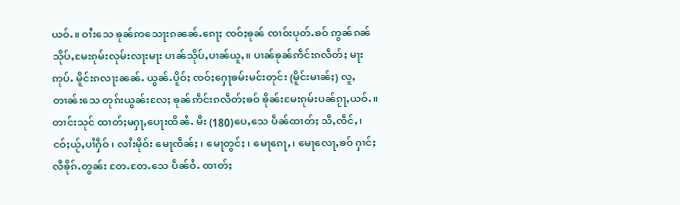ယဝ်ႉ။ ဝၢႆးသေ ၶုၼ်ဢသေႃးၵၼၼ်ႉၵေႃႈ ၸဝ်ႈၶုၼ် ၸၢဝ်းပုတ်ႉၶဝ် ဢွၼ်ၵၼ် သိုပ်ႇမႄးၵုမ်းလုမ်းလႃးမႃး ပၢၼ်သိုပ်ႇပၢၼ်ယူႇ။ ပၢၼ်ၶုၼ်ဢဵင်းၵလဵတ်ႈ မႃးဢုပ်ႉ မိူင်းၵလႃးၼၼ်ႉ ယွၼ်ႉပိူဝ်ႈ ၸဝ်ႈႁေႃၶမ်းမင်းတုင်း (မိူင်းမၢၼ်ႈ) လူႇတၢၼ်းသေ တုၵ်းယွၼ်းလႄႈ ၶုၼ်ဢဵင်းၵလဵတ်ႈၶဝ် ၶိုၼ်းမႄးၵုမ်းပၼ်ၵႂႃႇယဝ်ႉ။ တၢင်းသုင် ထၢတ်ႈမႁႃႇပေႃးထိၼႆႉ မီး (180)ပေႇသေ ပဵၼ်ထၢတ်ႈ သီႇၸဵင်ႇ၊ ငဝ်ႈယႂ်ႇပၢႆႁဵဝ်၊ လၢႆးမိုဝ်း မေႃၸဵၼ်ႈ၊ မေႃတွင်ႈ၊ မေႃၵေႃႇ၊ မေႃလေႃႇၶဝ် ႁၢင်ႈလီၶိုၵ်ႉတွၼ်း တႄႉတႄႉသေ ပဵၼ်ဝႆႉ ထၢတ်ႈ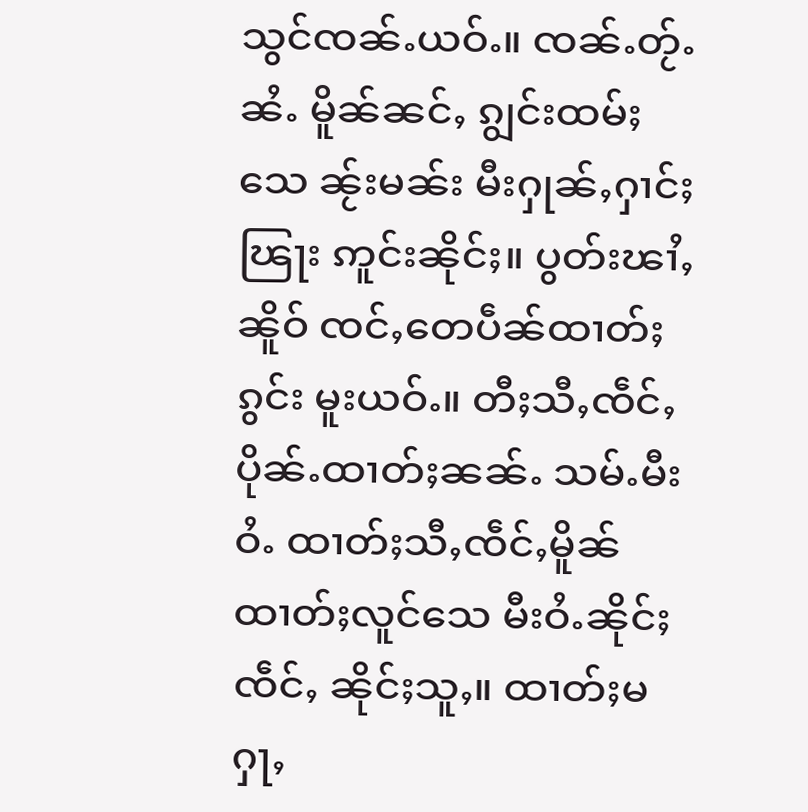သွင်ၸၼ်ႉယဝ်ႉ။ ၸၼ်ႉတႂ်ႉၼႆႉ မိူၼ်ၼင်ႇ ၵျွင်းထမ်ႈသေ ၼႂ်းမၼ်း မီးႁုၼ်ႇႁၢင်ႈၽြႃး ဢူင်းၼိုင်ႈ။ ပွတ်းၽၢႆႇၼိူဝ် ၸင်ႇတေပဵၼ်ထၢတ်ႈၵွင်း မူးယဝ်ႉ။ တီႈသီႇၸဵင်ႇ ပိုၼ်ႉထၢတ်ႈၼၼ်ႉ သမ်ႉမီးဝႆႉ ထၢတ်ႈသီႇၸဵင်ႇမိူၼ် ထၢတ်ႈလူင်သေ မီးဝႆႉၼိုင်ႈၸဵင်ႇ ၼိုင်ႈသူႇ။ ထၢတ်ႈမႁႃႇ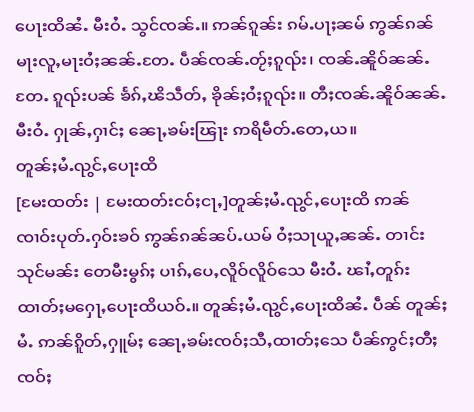ပေႃးထိၼႆႉ မီးဝႆႉ သွင်ၸၼ်ႉ။ ဢၼ်ၵူၼ်း ၵမ်ႉပႃႈၼမ် ဢွၼ်ၵၼ်မႃးလူႇမႃးဝႆႈၼၼ်ႉတႄႉ ပဵၼ်ၸၼ်ႉတႂ်ႈၵူၺ်း၊ ၸၼ်ႉၼိူဝ်ၼၼ်ႉတႄႉ ၵူၺ်းပၼ် ၶႅၵ်ႇၽိသဵတ်ႇ ၶိုၼ်ႈဝႆႈၵူၺ်း။ တီႈၸၼ်ႉၼိူဝ်ၼၼ်ႉ မီးဝႆႉ ႁုၼ်ႇႁၢင်ႈ ၼေႃႇၶမ်းၽြႃး ဢရိမဵတ်ႉတေႇယ။
တူၼ်ႈမႆႉၺွင်ႇပေႃးထိ
[မႄးထတ်း | မႄးထတ်းငဝ်ႈငႃႇ]တူၼ်ႈမႆႉၺွင်ႇပေႃးထိ ဢၼ်ၸၢဝ်းပုတ်ႉႁဝ်းၶဝ် ဢွၼ်ၵၼ်ၼပ်ႉယမ် ဝႆႈသႃယူႇၼၼ်ႉ တၢင်းသုင်မၼ်း တေမီးမွၵ်ႈ ပၢၵ်ႇပေႇလိူဝ်လိူဝ်သေ မီးဝႆႉ ၽၢႆႇတူၵ်း ထၢတ်ႈမႁေႃႇပေႃးထိယဝ်ႉ။ တူၼ်ႈမႆႉၺွင်ႇပေႃးထိၼႆႉ ပဵၼ် တူၼ်ႈမႆႉ ဢၼ်ၵိူတ်ႇႁူမ်ႈ ၼေႃႇၶမ်းၸဝ်ႈသီႇထၢတ်ႈသေ ပဵၼ်ဢွင်ႈတီႈ ၸဝ်ႈ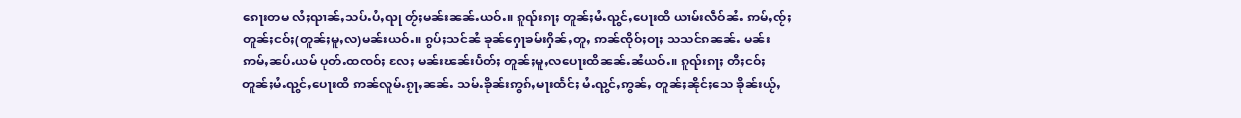ၵေႃးတမ လႆႈၺၢၼ်ႇသပ်ႉပႆႇၺု တႂ်ႈမၼ်းၼၼ်ႉယဝ်ႉ။ ၵူၺ်းၵႃႈ တူၼ်ႈမႆႉၺွင်ႇပေႃးထိ ယၢမ်းလဵဝ်ၼႆႉ ဢမ်ႇၸႂ်ႈတူၼ်ႈငဝ်ႈ(တူၼ်ႈမူႇလ)မၼ်းယဝ်ႉ။ ၵွပ်ႈသင်ၼႆ ၶုၼ်ႁေႃၶမ်းႁိၼ်ႇတူႇ ဢၼ်ၸိုဝ်ႈဝႃႈ သသင်ၵၼၼ်ႉ မၼ်းဢမ်ႇၼပ်ႉယမ် ပုတ်ႉထၸဝ်ႈ လႄႈ မၼ်းၽၼ်းပႅတ်ႈ တူၼ်ႈမူႇလပေႃးထိၼၼ်ႉၼႆယဝ်ႉ။ ၵူၺ်းၵႃႈ တီႈငဝ်ႈတူၼ်ႈမႆႉၺွင်ႇပေႃးထိ ဢၼ်လူမ်ႉၵႂႃႇၼၼ်ႉ သမ်ႉၶိုၼ်းဢွၵ်ႇမႃးထႅင်ႈ မႆႉၺွင်ႇဢွၼ်ႇ တူၼ်ႈၼိုင်ႈသေ ၶိုၼ်းယႂ်ႇ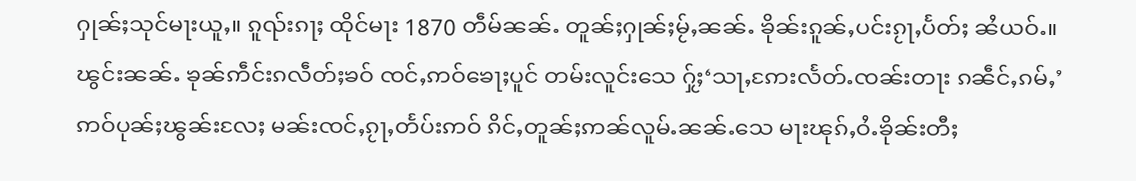ႁုၼ်ႈသုင်မႃးယူႇ။ ၵူၺ်းၵႃႈ ထိုင်မႃး 1870 တဵမ်ၼၼ်ႉ တူၼ်ႈႁုၼ်ႈမႂ်ႇၼၼ်ႉ ၶိုၼ်းၵူၼ်ႇပင်းၵႂႃႇပႅတ်ႈ ၼႆယဝ်ႉ။ ၽွင်းၼၼ်ႉ ၶုၼ်ဢဵင်းၵလဵတ်ႈၶဝ် ၸင်ႇဢဝ်ၶေႃႈပူင် တမ်းလူင်းသေ ႁႂ်ႈ‘သႃႇဢႄးလႅတ်ႉၸၼ်းတႃး ၵၼဵင်ႇၵမ်ႇ’ ဢဝ်ပုၼ်ႈၽွၼ်းလႄႈ မၼ်းၸင်ႇၵႂႃႇတႅပ်းဢဝ် ၵိင်ႇတူၼ်ႈဢၼ်လူမ်ႉၼၼ်ႉသေ မႃးၽုၵ်ႇဝႆႉၶိုၼ်းတီႈ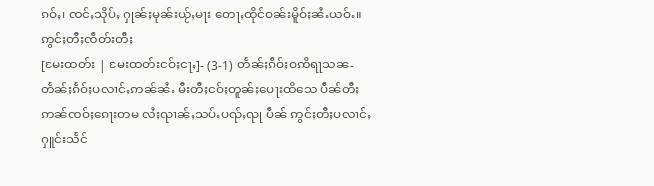ၵဝ်ႇ၊ ၸင်ႇသိုပ်ႇ ႁုၼ်ႈမုၼ်းယႂ်ႇမႃး တေႃႇထိုင်ဝၼ်းမိူဝ်ႈၼႆႉယဝ်ႉ။
ဢွင်ႈတီႈၸဵတ်းတီႈ
[မႄးထတ်း | မႄးထတ်းငဝ်ႈငႃႇ]- (3-1) တႅၼ်ႈၵဵဝ်ႈဝꩡိရႃသၼ- တႅၼ်ႈၵႅဝ်ႈပလၢင်ႇဢၼ်ၼႆႉ မီးတီႈငဝ်ႈတူၼ်ႈပေႃးထိသေ ပဵၼ်တီႈ ဢၼ်ၸဝ်ႈၵေႃးတမ လႆႈၺၢၼ်ႇသပ်ႉပၺ်ႇၺု ပဵၼ် ဢွင်ႈတီႈပလၢင်ႇႁူင်းသႅင်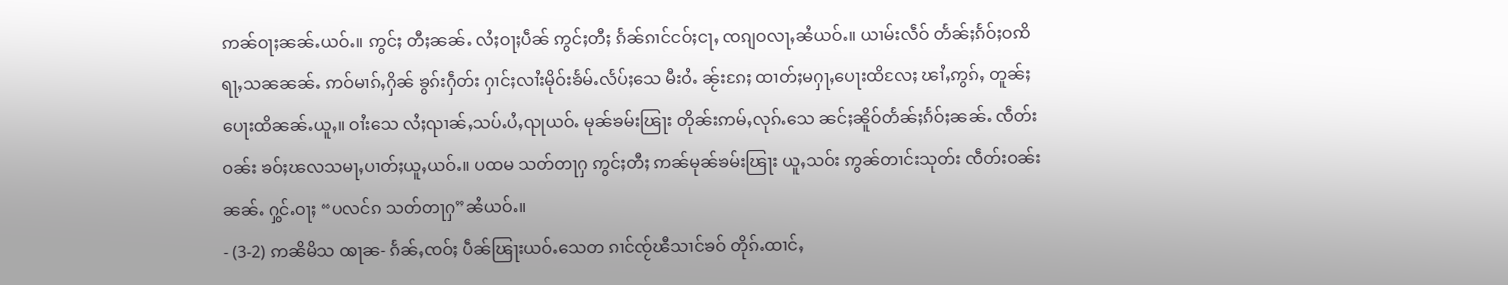ဢၼ်ဝႃႈၼၼ်ႉယဝ်ႉ။ ဢွင်ႈ တီႈၼၼ်ႉ လႆႈဝႃႈပဵၼ် ဢွင်ႈတီႈ ၵႅၼ်ၵၢင်ငဝ်ႈငႃႇ ၸၵျဝလႃႇၼႆယဝ်ႉ။ ယၢမ်းလဵဝ် တႅၼ်ႈၵႅဝ်ႈဝꩡိရႃႇသၼၼၼ်ႉ ဢဝ်မၢၵ်ႇႁိၼ် ၶွၵ်းႁဵတ်း ႁၢင်ႈလၢႆးမိုဝ်းၶႅမ်ႉလႅပ်ႈသေ မီးဝႆႉ ၼႂ်းၵႄႈ ထၢတ်ႈမႁႃႇပေႃးထိလႄႈ ၽၢႆႇဢွၵ်ႇ တူၼ်ႈပေႃးထိၼၼ်ႉယူႇ။ ဝၢႆးသေ လႆႈၺၢၼ်ႇသပ်ႉပႆႇၺုယဝ်ႉ မုၼ်ၶမ်းၽြႃး တိုၼ်းဢမ်ႇလုၵ်ႉသေ ၼင်ႈၼိူဝ်တႅၼ်ႈၵႅဝ်ႈၼၼ်ႉ ၸဵတ်းဝၼ်း ၶဝ်ႈၽလသမႃႇပၢတ်ႈယူႇယဝ်ႉ။ ပထမ သတ်တႃႁ ဢွင်ႈတီႈ ဢၼ်မုၼ်ၶမ်းၽြႃး ယူႇသဝ်း ဢွၼ်တၢင်းသုတ်း ၸဵတ်းဝၼ်းၼၼ်ႉ ႁွင်ႉဝႃႈ “ပလင်ၵ သတ်တႃႁ”ၼႆယဝ်ႉ။
- (3-2) ဢၼိမိသ ꩪႃၼ- ၵႅၼ်ႇၸဝ်ႈ ပဵၼ်ၽြႃးယဝ်ႉသေတ ၵၢင်ၸႂ်ၽီသၢင်ၶဝ် တိုၵ်ႉထၢင်ႇ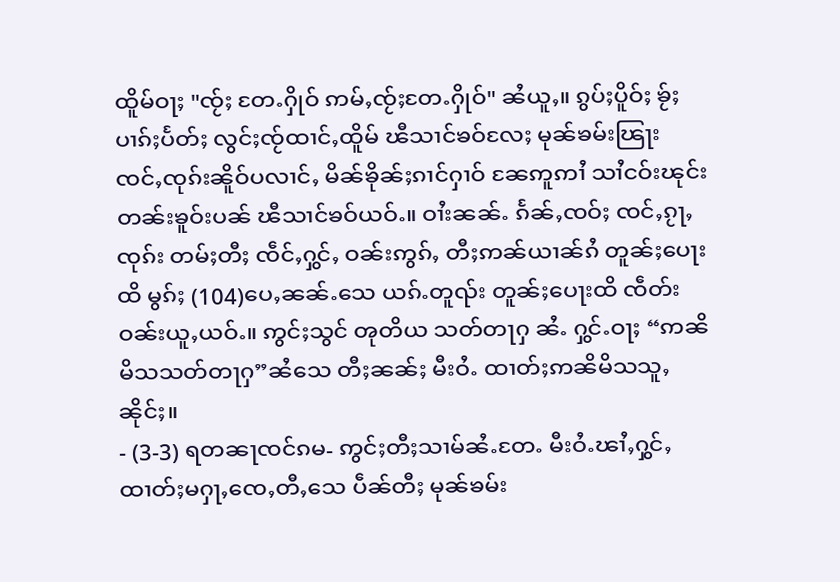ထိူမ်ဝႃႈ "ၸႂ်ႈ တႄႉႁိုဝ် ဢမ်ႇၸႂ်ႈတႄႉႁိုဝ်" ၼႆယူႇ။ ၵွပ်ႈပိူဝ်ႈ ၶႂ်ႈပၢၵ်ႈပႅတ်ႈ လွင်ႈၸႂ်ထၢင်ႇထိူမ် ၽီသၢင်ၶဝ်လႄႈ မုၼ်ၶမ်းၽြႃး ၸင်ႇၸုၵ်းၼိူဝ်ပလၢင်ႇ မိၼ်ၶိုၼ်ႈၵၢင်ႁၢဝ် ၼႄဢူဢၢႆ သၢႆငဝ်းၽုင်းတၼ်းၶူဝ်းပၼ် ၽီသၢင်ၶဝ်ယဝ်ႉ။ ဝၢႆးၼၼ်ႉ ၵႅၼ်ႇၸဝ်ႈ ၸင်ႇၵႂႃႇၸုၵ်း တမ်ႈတီႈ ၸဵင်ႇႁွင်ႇ ဝၼ်းဢွၵ်ႇ တီႈဢၼ်ယၢၼ်ၵႆ တူၼ်ႈပေႃးထိ မွၵ်ႈ (104)ပေႇၼၼ်ႉသေ ယၵ်ႉတူၺ်း တူၼ်ႈပေႃးထိ ၸဵတ်းဝၼ်းယူႇယဝ်ႉ။ ဢွင်ႈသွင် ၻုတိယ သတ်တႃႁ ၼႆႉ ႁွင်ႉဝႃႈ “ဢၼိမိသသတ်တႃႁ”ၼႆသေ တီႈၼၼ်ႈ မီးဝႆႉ ထၢတ်ႈဢၼိမိသသူႇၼိုင်ႈ။
- (3-3) ရတၼႃၸင်ၵမ- ဢွင်ႈတီႈသၢမ်ၼႆႉတႄႉ မီးဝႆႉၽၢႆႇႁွင်ႇ ထၢတ်ႈမႁႃႇၸေႇတီႇသေ ပဵၼ်တီႈ မုၼ်ၶမ်း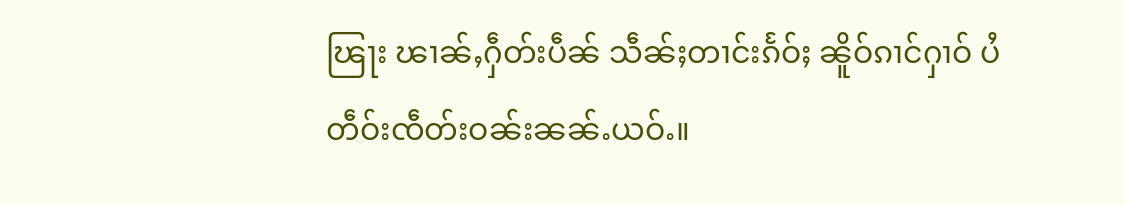ၽြႃး ၽၢၼ်ႇႁဵတ်းပဵၼ် သဵၼ်ႈတၢင်းၵႅဝ်ႈ ၼိူဝ်ၵၢင်ႁၢဝ် ပႆတဵဝ်းၸဵတ်းဝၼ်းၼၼ်ႉယဝ်ႉ။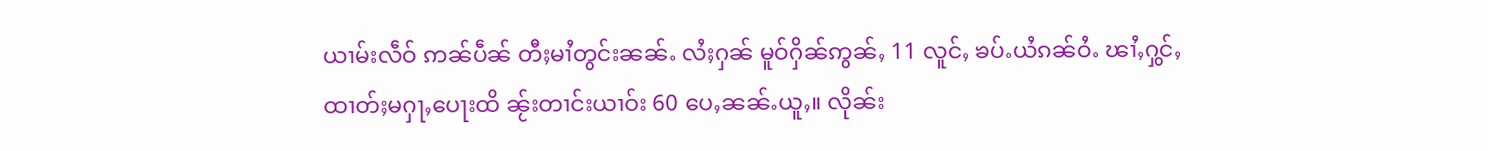ယၢမ်းလဵဝ် ဢၼ်ပဵၼ် တီႈမၢႆတွင်းၼၼ်ႉ လႆႈႁၼ် မူဝ်ႁိၼ်ဢွၼ်ႇ 11 လူင်ႇ ၶပ်ႉယႆၵၼ်ဝႆႉ ၽၢႆႇႁွင်ႇထၢတ်ႈမႁႃႇပေႃးထိ ၼႂ်းတၢင်းယၢဝ်း 60 ပေႇၼၼ်ႉယူႇ။ လိုၼ်း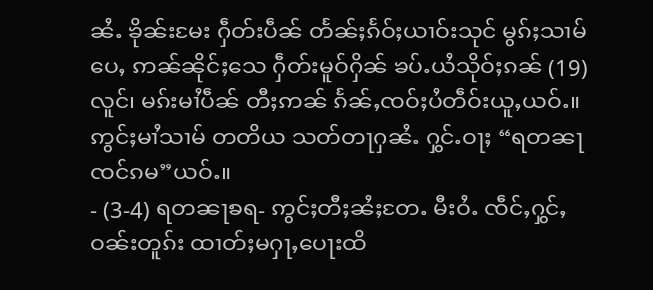ၼႆႉ ၶိုၼ်းမႄး ႁဵတ်းပဵၼ် တႅၼ်ႈၵႅဝ်ႈယၢဝ်းသုင် မွၵ်ႈသၢမ်ပေႇ ဢၼ်ၼိုင်ႈသေ ႁဵတ်းမူဝ်ႁိၼ် ၶပ်ႉယႆသိုဝ်ႈၵၼ် (19) လူင်၊ မၵ်းမၢႆပဵၼ် တီႈဢၼ် ၵႅၼ်ႇၸဝ်ႈပႆတဵဝ်းယူႇယဝ်ႉ။ ဢွင်ႈမၢႆသၢမ် တတိယ သတ်တႃႁၼႆႉ ႁွင်ႉဝႃႈ “ရတၼႃ ၸင်ၵမ”ယဝ်ႉ။
- (3-4) ရတၼႃꧠရ- ဢွင်ႈတီႈၼႆႈတႄႉ မီးဝႆႉ ၸဵင်ႇႁွင်ႇဝၼ်းတူၵ်း ထၢတ်ႈမႁႃႇပေႃးထိ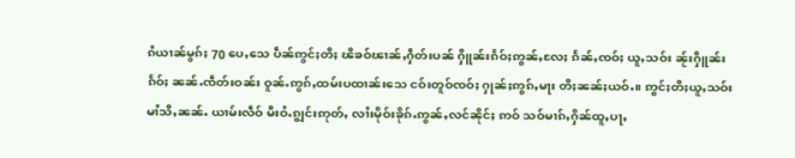ၵႆယၢၼ်မွၵ်ႈ 70 ပေႇသေ ပဵၼ်ဢွင်ႈတီႈ ၽီၶဝ်ၽၢၼ်ႇႁဵတ်းပၼ် ႁိူၼ်းၵႅဝ်ႈဢွၼ်ႇလႄႈ ၵႅၼ်ႇၸဝ်ႈ ယူႇသဝ်း ၼႂ်းႁိူၼ်းၵႅဝ်ႈ ၼၼ်ႉၸဵတ်းဝၼ်း ဝူၼ်ႉဢွၵ်ႇထမ်းပထၢၼ်းသေ ငဝ်းတူဝ်ၸဝ်ႈ ႁုၼ်ႈဢွၵ်ႇမႃး တီႈၼၼ်ႈယဝ်ႉ။ ဢွင်ႈတီႈယူႇသဝ်း မၢႆသီႇၼၼ်ႉ ယၢမ်းလဵဝ် မီးဝႆႉၵျွင်းဢုတ်ႇ လၢႆးမိုဝ်းၶိုၵ်ႉဢွၼ်ႇလင်ၼိုင်ႈ ဢဝ် သဝ်မၢၵ်ႇႁိၼ်ထူႇပႃႇ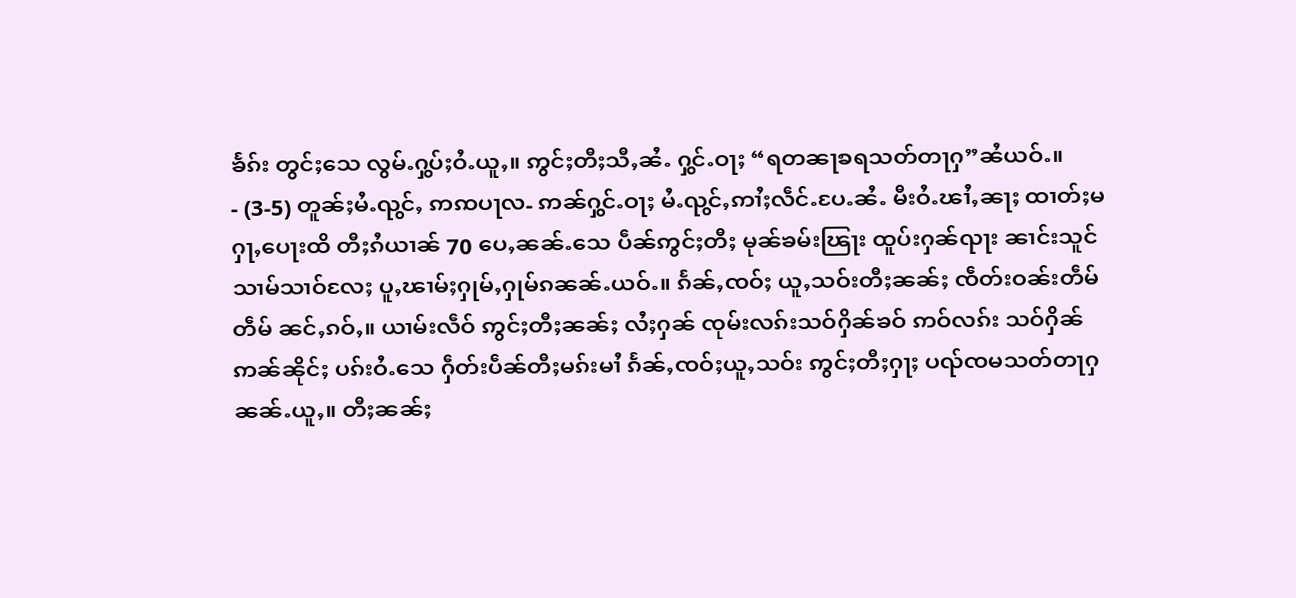ၶႅၵ်း တွင်ႈသေ လွမ်ႉႁွပ်ႈဝႆႉယူႇ။ ဢွင်ႈတီႈသီႇၼႆႉ ႁွင်ႉဝႃႈ “ရတၼႃꧠရသတ်တႃႁ”ၼႆယဝ်ႉ။
- (3-5) တူၼ်ႈမႆႉၺွင်ႇ ဢꩡပႃလ- ဢၼ်ႁွင်ႉဝႃႈ မႆႉၺွင်ႇဢၢႆႈလဵင်ႉပႄႉၼႆႉ မီးဝႆႉၽၢႆႇၼႃႈ ထၢတ်ႈမႁႃႇပေႃးထိ တီႈၵႆယၢၼ် 70 ပေႇၼၼ်ႉသေ ပဵၼ်ဢွင်ႈတီႈ မုၼ်ၶမ်းၽြႃး ထူပ်းႁၼ်ၺႃး ၼၢင်းသူင်သၢမ်သၢဝ်လႄႈ ပူႇၽၢမ်ႈႁုမ်ႇႁုမ်ၵၼၼ်ႉယဝ်ႉ။ ၵႅၼ်ႇၸဝ်ႈ ယူႇသဝ်းတီႈၼၼ်ႈ ၸဵတ်းဝၼ်းတဵမ်တဵမ် ၼင်ႇၵဝ်ႇ။ ယၢမ်းလဵဝ် ဢွင်ႈတီႈၼၼ်ႈ လႆႈႁၼ် ၸုမ်းလၵ်းသဝ်ႁိၼ်ၶဝ် ဢဝ်လၵ်း သဝ်ႁိၼ်ဢၼ်ၼိုင်ႈ ပၵ်းဝႆႉသေ ႁဵတ်းပဵၼ်တီႈမၵ်းမၢႆ ၵႅၼ်ႇၸဝ်ႈယူႇသဝ်း ဢွင်ႈတီႈႁႃႈ ပၺ်ၸမသတ်တႃႁ ၼၼ်ႉယူႇ။ တီႈၼၼ်ႈ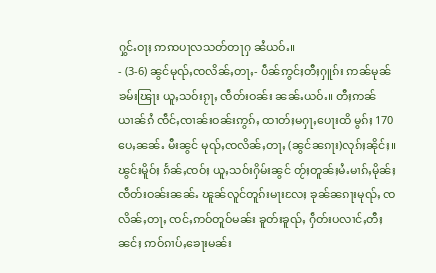ႁွင်ႉဝႃႈ ဢꩡပႃလသတ်တႃႁ ၼႆယဝ်ႉ။
- (3-6) ၼွင်မုၺ်ႇၸလိၼ်ႇတႃႇ- ပဵၼ်ဢွင်ႈတီႈႁူၵ်း ဢၼ်မုၼ်ၶမ်းၽြႃး ယူႇသဝ်းၵႂႃႇ ၸဵတ်းဝၼ်း ၼၼ်ႉယဝ်ႉ။ တီႈဢၼ်ယၢၼ်ၵႆ ၸဵင်ႇၸၢၼ်းဝၼ်းဢွၵ်ႇ ထၢတ်ႈမႁႃႇပေႃးထိ မွၵ်ႈ 170 ပေႇၼၼ်ႉ မီးၼွင် မုၺ်ႇၸလိၼ်ႇတႃႇ (ၼွင်ၼၵႃး)လုၵ်ႈၼိုင်ႈ။ ၽွင်းမိူဝ်ႈ ၵႅၼ်ႇၸဝ်ႈ ယူႇသဝ်းႁိမ်းၼွင် တႂ်ႈတူၼ်ႈမႆႉမၢၵ်ႇမိုၼ်ႈ ၸဵတ်းဝၼ်းၼၼ်ႉ ၽူၼ်လူင်တူၵ်းမႃးလႄႈ ၶုၼ်ၼၵႃးမုၺ်ႇ ၸလိၼ်ႇတႃႇ ၸင်ႇဢဝ်တူဝ်မၼ်း ၶူတ်းၶူၺ်ႇ ႁဵတ်းပလၢင်ႇတီႈၼင်ႈ ဢဝ်ၵၢပ်ႇၶေႃးမၼ်း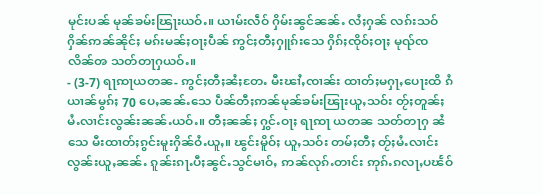မုင်းပၼ် မုၼ်ၶမ်းၽြႃးယဝ်ႉ။ ယၢမ်းလဵဝ် ႁိမ်းၼွင်ၼၼ်ႉ လႆႈႁၼ် လၵ်းသဝ်ႁိၼ်ဢၼ်ၼိုင်ႈ မၵ်းမၼ်ႈဝႃႈပဵၼ် ဢွင်ႈတီႈႁူၵ်းသေ ႁိၵ်ႈၸိုဝ်ႈဝႃႈ မုၺ်ၸလိၼ်ၻ သတ်တႃႁယဝ်ႉ။
- (3-7) ရႃꩡႃယတၼ- ဢွင်ႈတီႈၼႆႈတႄႉ မီးၽၢႆႇၸၢၼ်း ထၢတ်ႈမႁႃႇပေႃးထိ ၵႆယၢၼ်မွၵ်ႈ 70 ပေႇၼၼ်ႉသေ ပဵၼ်တီႈဢၼ်မုၼ်ၶမ်းၽြႃးယူႇသဝ်း တႂ်ႈတူၼ်ႈမႆႉလၢင်းလွၼ်းၼၼ်ႉယဝ်ႉ။ တီႈၼၼ်ႈ ႁွင်ႉဝႃႈ ရႃꩡႃ ယတၼ သတ်တႃႁ ၼႆသေ မီးထၢတ်ႈၵွင်းမူးႁိၼ်ဝႆႉယူႇ။ ၽွင်းမိူဝ်ႈ ယူႇသဝ်း တမ်ႈတီႈ တႂ်ႈမႆႉလၢင်းလွၼ်းယူႇၼၼ်ႉ ၵူၼ်းၵႃႉပီႈၼွင်ႉသွင်မၢဝ်ႇ ဢၼ်လုၵ်ႉတၢင်း ဢုၵ်ႉၵလႃႇပၽႅဝ်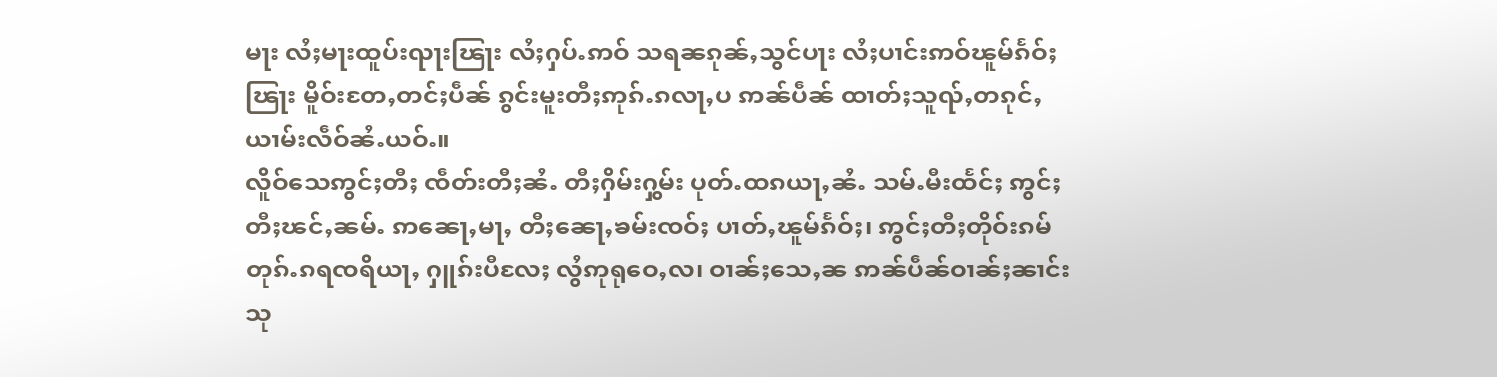မႃး လႆႈမႃးထူပ်းၺႃးၽြႃး လႆႈႁပ်ႉဢဝ် သရၼၵုၼ်ႇသွင်ပႃး လႆႈပၢင်းဢဝ်ၽူမ်ၵႅဝ်ႈၽြႃး မိူဝ်းတႄႇတင်ႈပဵၼ် ၵွင်းမူးတီႈဢုၵ်ႉၵလႃႇပ ဢၼ်ပဵၼ် ထၢတ်ႈသူၺ်ႇတၵုင်ႇ ယၢမ်းလဵဝ်ၼႆႉယဝ်ႉ။
လိူဝ်သေဢွင်ႈတီႈ ၸဵတ်းတီႈၼႆႉ တီႈႁိမ်းႁွမ်း ပုတ်ႉထၵယႃႇၼႆႉ သမ်ႉမီးထႅင်ႈ ဢွင်ႈတီႈၽင်ႇၼမ်ႉ ဢၼေႃႇမႃႇ တီႈၼေႃႇၶမ်းၸဝ်ႈ ပၢတ်ႇၽူမ်ၵႅဝ်ႈ၊ ဢွင်ႈတီႈတိုဝ်းၵမ် တုၵ်ႉၵရၸရိယႃႇ ႁူၵ်းပီလႄႈ လွႆဢုရုဝေႇလ၊ ဝၢၼ်ႈသေႇၼ ဢၼ်ပဵၼ်ဝၢၼ်ႈၼၢင်းသု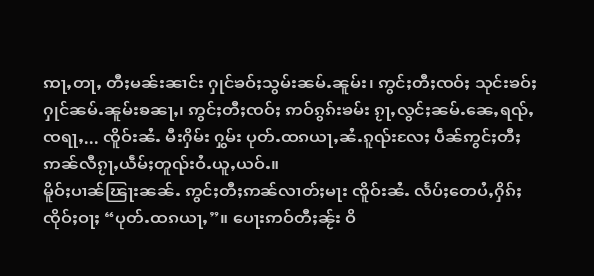ꩡႃႇတႃႇ တီႈမၼ်းၼၢင်း ႁုင်ၶဝ်ႈသွမ်းၼမ်ႉၼူမ်း၊ ဢွင်ႈတီႈၸဝ်ႈ သုင်းၶဝ်ႈႁုင်ၼမ်ႉၼူမ်းꧠၼႃႇ၊ ဢွင်ႈတီႈၸဝ်ႈ ဢဝ်ၵွၵ်းၶမ်း ၵႂႃႇလွင်ႈၼမ်ႉၼေႇရၺ်ႇၸရႃႇ... ၸိူဝ်းၼႆႉ မီးႁိမ်း ႁွမ်း ပုတ်ႉထၵယႃႇၼႆႉၵူၺ်းလႄႈ ပဵၼ်ဢွင်ႈတီႈ ဢၼ်လီၵႂႃႇယဵမ်ႈတူၺ်းဝႆႉယူႇယဝ်ႉ။
မိူဝ်ႈပၢၼ်ၽြႃးၼၼ်ႉ ဢွင်ႈတီႈဢၼ်လၢတ်ႈမႃး ၸိူဝ်းၼႆႉ လႅပ်ႈတေပႆႇႁိၵ်ႈၸိုဝ်ႈဝႃႈ “ပုတ်ႉထၵယႃႇ”။ ပေႃးဢဝ်တီႈၼႂ်း ဝိ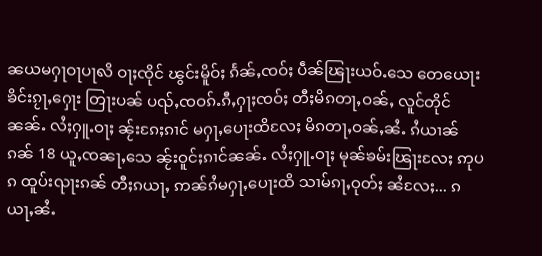ၼယမႁႃဝႃပႃꩮိ ဝႃႈၸိုင် ၽွင်းမိူဝ်ႈ ၵႅၼ်ႇၸဝ်ႈ ပဵၼ်ၽြႃးယဝ်ႉသေ တေယေႃးၶိင်းၵႂႃႇႁေႃး တြႃးပၼ် ပၺ်ႇၸဝၵ်ႉၵီႇႁႃႈၸဝ်ႈ တီႈမိၵတႃႇဝၼ်ႇ လူင်တိုင်ၼၼ်ႉ လႆႈႁူႉဝႃႈ ၼႂ်းၵႄႈၵၢင် မႁႃႇပေႃးထိလႄႈ မိၵတႃႇဝၼ်ႇၼႆႉ ၵႆယၢၼ်ၵၼ် 18 ယူႇၸၼႃႇသေ ၼႂ်းဝူင်ႈၵၢင်ၼၼ်ႉ လႆႈႁူႉဝႃႈ မုၼ်ၶမ်းၽြႃးလႄႈ ဢုပၵ ထူပ်းၺႃးၵၼ် တီႈၵယႃႇ ဢၼ်ၵႆမႁႃႇပေႃးထိ သၢမ်ၵႃႇဝုတ်ႈ ၼႆလႄႈ... ၵယႃႇၼႆႉ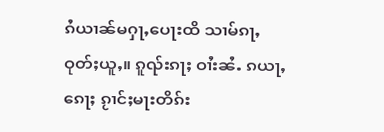ၵႆယၢၼ်မႁႃႇပေႃးထိ သၢမ်ၵႃႇဝုတ်ႈယူႇ။ ၵူၺ်းၵႃႈ ဝၢႆးၼႆႉ ၵယႃႇၵေႃႈ ၵႂၢင်ႈမႃးတိၵ်း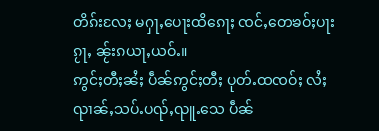တိၵ်းလႄႈ မႁႃႇပေႃးထိၵေႃႈ ၸင်ႇတေၶဝ်ႈပႃးၵႂႃႇ ၼႂ်းၵယႃႇယဝ်ႉ။
ဢွင်ႈတီႈၼႆႈ ပဵၼ်ဢွင်ႈတီႈ ပုတ်ႉထၸဝ်ႈ လႆႈၺၢၼ်ႇသပ်ႉပၺ်ႇၺူႉသေ ပဵၼ်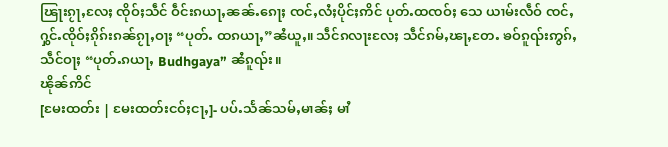ၽြႃးၵႂႃႇလႄႈ ၸိုဝ်ႈသဵင် ဝဵင်းၵယႃႇၼၼ်ႉၵေႃႈ ၸင်ႇလႆႈပိုင်ႈဢိင် ပုတ်ႉထၸဝ်ႈ သေ ယၢမ်းလဵဝ် ၸင်ႇႁွင်ႉၸိုဝ်ႈၵိုၵ်းၵၼ်ၵႂႃႇဝႃႈ “ပုတ်ႉ ထၵယႃႇ”ၼႆယူႇ။ သဵင်ၵလႃးလႄႈ သဵင်ၵမ်ႇၽႃႇတႄႉ ၶဝ်ၵူၺ်းဢွၵ်ႇ သဵင်ဝႃႈ “ပုတ်ႉၵယႃႇ Budhgaya” ၼႆၵူၺ်း။
ၽိုၼ်ဢိင်
[မႄးထတ်း | မႄးထတ်းငဝ်ႈငႃႇ]- ပပ်ႉသႅၼ်သမ်ႇမၢၼ်ႈ မၢႆ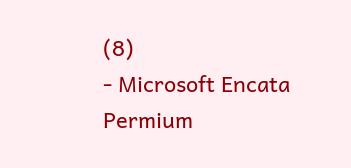(8)
- Microsoft Encata Permium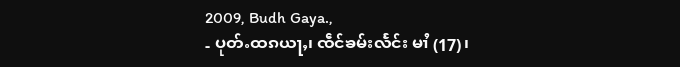2009, Budh Gaya.,
- ပုတ်ႉထၵယႃႇ၊ ၸဵင်ၶမ်းလႅင်း မၢႆ (17)၊